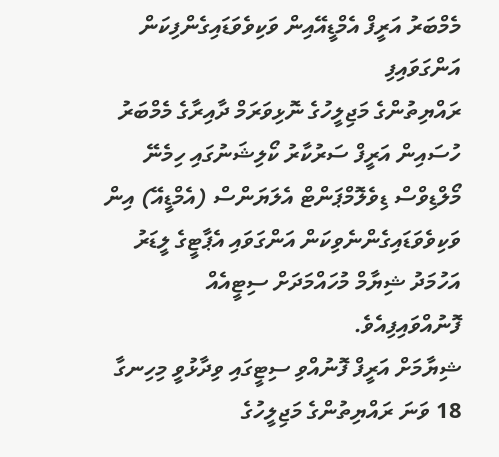މެމްބަރު އަރީފް އެމްޑީއޭއިން ވަކިވެވަޑައިގެންފިކަން އަންގަވައިފި
ރައްޔިތުންގެ މަޖިލީހުގެ ނޮޅިވަރަމް ދާއިރާގެ މެމްބަރު ހުސައިން އަރީފް ސަރުކާރު ކޯލިޝަނުގައި ހިމެނޭ މޯލްޑިވްސް ޑިވެލޮމްޕަންޓް އެލަޔަންސް (އެމްޑީއޭ) އިން ވަކިވެވަޑައިގެންނެވިކަން އަންގަވައި އެޕާޓީގެ ލީޑަރު އަހުމަދު ޝިޔާމް މުހައްމަދަށް ސިޓީއެއް ފޮނުއްވައިފިއެވެ.
ޝިޔާމަށް އަރީފް ފޮނުއްވި ސިޓީގައި ވިދާޅުވީ މިހިނގާ 18 ވަނަ ރައްޔިތުންގެ މަޖިލީހުގެ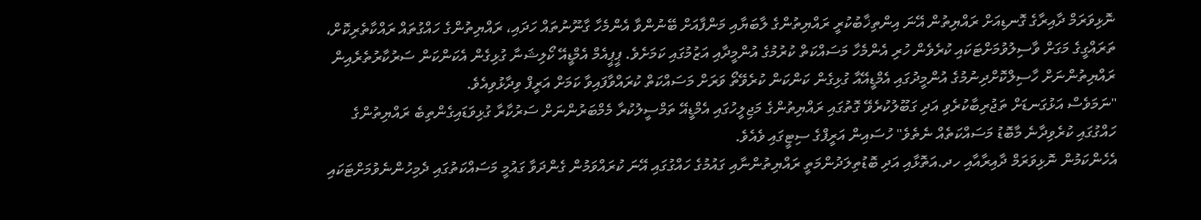ނޮޅިވަރަމް ދާއިރާގެ ގޮނޑިއަށް ރައްޔިތުން އޭނަ އިންތިޚާބުކުރީ ރައްޔިތުންގެ ލާބަޔާއި މަންފާއަށް ބޭނުންވާ އެންމެހާ ގާނޫނުތައް ހަދައި، ރައްޔިތުންގެ ހައްގުތައް ރައްކާތެރިކޮށް، ތަރައްގީގެ މަގަށް ވާސިލުވުމަށްޓަކައި ކުރެވެން ހުރި އެންމެހާ މަސައްކަތް ކުރުމުގެ އުންމީދާއި އަޒުމުގައި ކަމަށެވެ. ޕީޕީއެމް އެމްޑީއޭ ކޯލިޝަނާ ގުޅިގެން އެކަންކަން ސަރުކާރުތެރެއިން ރައްޔިތުންނަށް ހާސިލްކޮށްދިނުމުގެ އުންމީދުގައި އެމްޑީއޭއާ ގުޅިގެން ކަންކަން ކުރެވޭތޯ ވަރަށް މަސައްކަތް ކުރައްވާފައިވާ ކަމަށް އަރީފް ވިދާޅުވިއެވެ.
"ނަމަވެސް އަޅުގަނޑަށް ތަޖުރިބާކުރެވި އަދި ގަބޫލުކުރެވޭ ގޮތުގައި ރައްޔިތުންގެ މަޖިލީހުގައި އެމްޑީއޭ ތަމްސީލުކުރާ މެމްބަރުންނަށް ސަރުކާރާ ގުޅިވަޑައިގެންތިބެ ރައްޔިތުންގެ ހައްގުގައި ކުރެވިދާނެ މާބޮޑު މަސައްކަތެއް ނެތެވެ" ހުސައިން އަރީފްގެ ސިޓީގައި ވެއެވެ.
އެހެންކަމުން ނޮޅިވަރަމް ދާއިރާއާއި ހދ.އަތޮޅާއި އަދި ބޮޑުތިލަދުންމަތީ ރައްޔިތުންނާއި ގައުމުގެ ހައްގުގައި އޭނަ ކުރައްވަމުން ގެންދަވާ ގައުމީ މަސައްކަތުގައި ދެމިހުންނެވުމަށްޓަކައި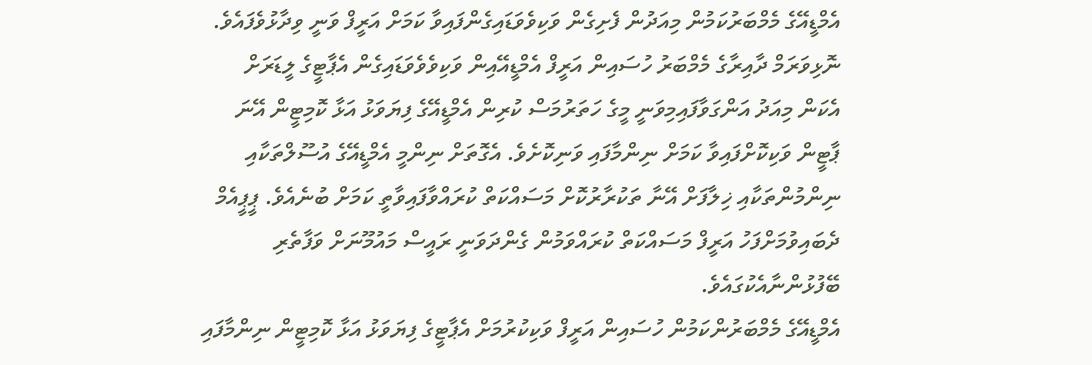އެމްޑީއޭގެ މެމްބަރުކަމުން މިއަދުން ފެށިގެން ވަކިވެވަޑައިގެންފައިވާ ކަމަށް އަރީފް ވަނީ ވިދާޅުވެފައެވެ.
ނޮޅިވަރަމް ދާއިރާގެ މެމްބަރު ހުސައިން އަރީފް އެމްޑީއޭއިން ވަކިވެވެވަޑައިގެން އެޕާޓީގެ ލީޑަރަށް އެކަން މިއަދު އަންގަވާފައިމިވަނީ މީގެ ހަތަރުމަސް ކުރިން އެމްޑީއޭގެ ފިޔަވަޅު އަޅާ ކޮމިޓީން އޭނަ ޕާޓީން ވަކިކޮށްފައިވާ ކަމަށް ނިންމާފައި ވަނިކޮށެވެ. އެގޮތަށް ނިންމީ އެމްޑީއޭގެ އުސޫލްތަކާއި ނިންމުންތަކާއި ޚިލާފަށް އޭނާ ތަކުރާރުކޮށް މަސައްކަތް ކުރައްވާފައިވާތީ ކަމަށް ބުނެއެވެ. ޕީޕީއެމް ދެބައިވުމަށްފަހު އަރީފް މަސައްކަތް ކުރައްވަމުން ގެންދަވަނީ ރައީސް މައުމޫނަށް ވަފާތެރި ބޭފުޅުންނާއެކުގައެވެ.
އެމްޑީއޭގެ މެމްބަރުންކަމުން ހުސައިން އަރީފް ވަކިކުރުމަށް އެޕާޓީގެ ފިޔަވަޅު އަޅާ ކޮމިޓީން ނިންމާފައި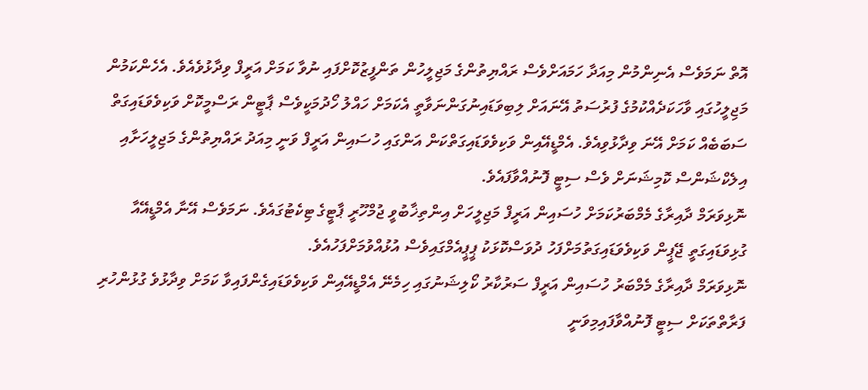އޮތް ނަމަވެސް އެނިންމުން މިއަދާ ހަމައަށްވެސް ރައްޔިތުންގެ މަޖިލީހުން ތަންފީޒުކޮށްފައި ނުވާ ކަމަށް އަރީފް ވިދާޅުވެއެވެ. އެހެންކަމުން މަޖިލީހުގައި ވާހަކަދެއްކުމުގެ ފުރުސަތު އޭނައަށް ލިބިވަޑައިނުގަންނަވާތީ އެކަމަށް ހައްލު ހޯދުމަކީވެސް ޕާޓީން ރަސްމީކޮށް ވަކިވެވަޑައިގަތް ސަބަބެއް ކަމަށް އޭނަ ވިދާޅުވިއެވެ. އެމްޑީއޭއިން ވަކިވެވަޑައިގަތްކަން އަންގައި ހުސައިން އަރީފް ވަނީ މިއަދު ރައްޔިތުންގެ މަޖިލީހަށާއި އިލެކްޝަންސް ކޮމިޝަނަށް ވެސް ސިޓީ ފޮނުއްވާފައެވެ.
ނޮޅިވަރަމް ދާއިރާގެ މެމްބަރުކަމަށް ހުސައިން އަރީފް މަޖިލީހަށް އިންތިޚާބުވީ ޖުމްހޫރީ ޕާޓީގެ ޓިކެޓުގައެވެ. ނަމަވެސް އޭނާ އެމްޑީއޭއާ ގުޅިވަޑައިގަތީ ޖޭޕީން ވަކިވެވަޑައިގަތުމަށްފަހު ދުވަސްކޮޅަކު ޕީޕީއެމްގައިވެސް އުޅުއްވުމަށްފަހުއެވެ.
ނޮޅިވަރަމް ދާއިރާގެ މެމްބަރު ހުސައިން އަރީފް ސަރުކާރު ކޯލިޝަނުގައި ހިމެނޭ އެމްޑީއޭއިން ވަކިވެވަޑައިގެންފައިވާ ކަމަށް ވިދާޅުވެ ގުޅުންހުރި ފަރާތްތަކަށް ސިޓީ ފޮނުއްވާފައިމިވަނީ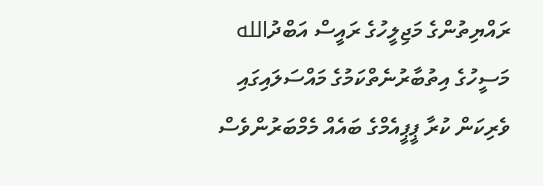ރައްޔިތުންގެ މަޖިލީހުގެ ރައީސް އަބްދުالله މަސީހުގެ އިތުބާރުނެތްކަމުގެ މައްސަލައިގައި ވެރިކަން ކުރާ ޕީޕީއެމްގެ ބައެއް މެމްބަރުންވެސް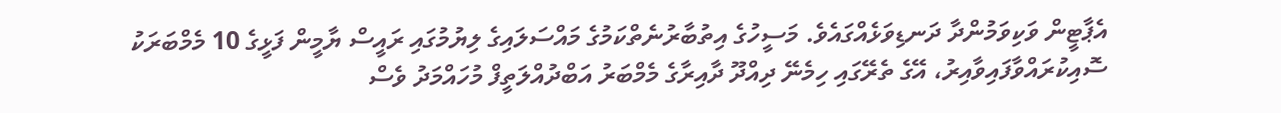އެޕާޓީން ވަކިވަމުންދާ ދަނޑިވަޅެއްގައެވެ. މަސީހުގެ އިތުބާރުނެތްކަމުގެ މައްސަލައިގެ ލިޔުމުގައި ރައީސް ޔާމީން ފަޅީގެ 10 މެމްބަރަކު ސޮއިކުރައްވާފައިވާއިރު، އޭގެ ތެރޭގައި ހިމެނޭ ދިއްދޫ ދާއިރާގެ މެމްބަރު އަބްދުއްލަތީފް މުހައްމަދު ވެސް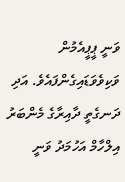ވަނީ ޕީޕީއެމުން ވަކިވެވަޑައިގެންފައެވެ. އަދި ދަނގެތީ ދާއިރާގެ މެންބަރު އިލްހާމް އަހުމަދު ވަނީ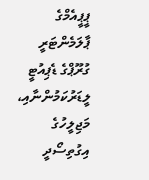ޕީޕީއެމްގެ ޕާލަމެންޓަރީ ގުރޫޕްގެ ޑެޕިއުޓީ ލީޑަރުކަމުންނާއި، މަޖިލީހުގެ އިގުތިސޯދީ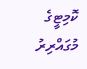ކޮމިޓީގެ މުގައްރިރު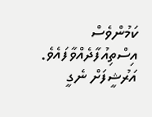ކަމުންވެސް އިސްތިއުފާދެއްވާފައެވެ.
އަރުޝީފަށް ނެގީ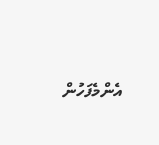އެންމެފަހުން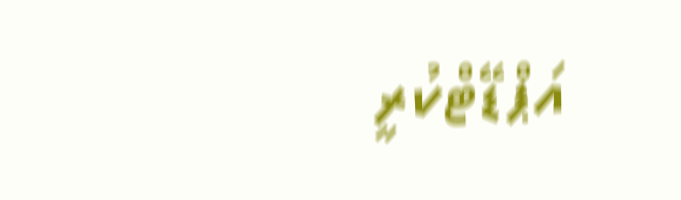އަޕްޑޭޓްކުރީ